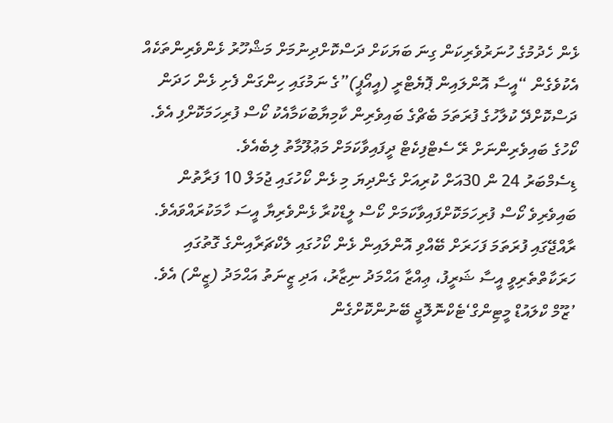ޅެން ހެދުމުގެ ހުނަރުވެރިކަން ގިނަ ބަޔަކަށް ދަސްކޮށްދިނުމަށް މަޝްހޫރު ޅެންވެރިންތަކެއް އެކުވެގެން “އީސާ އޮންލައިން ޕޮޔެޓްރީ (އީއޯޕީ)”ގެ ނަމުގައި ހިންގަން ފެށި ޅެން ހަދަން ދަސްކޮށްދޭ ކުލާހުގެ ފުރަތަމަ ބެޗްގެ ބައިވެރިން ކާމިޔާބުކަމާއެކު ކޯސް ފުރިހަމަކޮށްފި އެވެ. ކޯހުގެ ބައިވެރިންނަށް ރޭ ސެޓްފިކެޓް ދީފައިވާކަމަށް މަޢުލޫމާތު ލިބެއެވެ.
ޑިސެމްބަރު 24 ން 30އަށް ކުރިއަށް ގެންދިޔަ މި ޅެން ކޯހުގައި ޖުމަލް 10 ފަރާތުން ބައިވެރިވެ ކޯސް ފުރިހަމަކޮށްފައިވާކަމަށް ކޯސް ލީޑްކުރާ ޅެންވެރިޔާ އީސަ ހާމަކުރައްވައެވެ.
ރާއްޖޭގައި ފުރަތަމަ ފަހަރަށް ބޭއްވި އޮންލައިން ޅެން ކޯހުގައި ލެކްޗަރާއިންގެ ގޮތުގައި ހަރަކާތްތެރިވީ އީސާ ޝަރީފު، ޢިއްޒާ އަޙްމަދު ނިޒާރު، އަދި ޒީނަތު އަޙްމަދު (ޒީން) އެވެ.
’ޒޫމް ކްލައުޑް މީޓިންގް‘ޓެކްނޮލޮޖީ ބޭނުންކޮށްގެން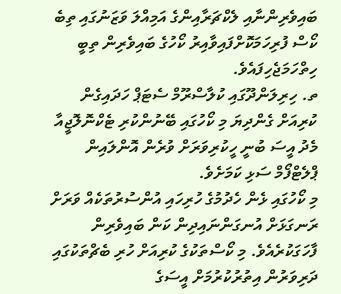ބައިވެރިންނާއި ލެކްޗަރާއިންގެ އަމިއްލަ ވަޒަނުގައި ތިބެ ކޯސް ފުރިހަމަކޮށްފައިވާއިރު ކޯހުގެ ބައިވެރިން ތިބީ ހިތްހަމަޖެހިފައެވެ.
ތ. ހިރިލަންދޫގައި ކުލާސްރޫމް ސެޓަޕް ހަދައިގެން ކުރިއަށް ގެންދިޔަ މި ކޯހުގައި ބޭނުންކުރި ޓެކްނޮލޮޖީއާ މެދު އީސަ ބުނީ ހީކުރިވަރަށް ވުރެން އޮންލައިން ޕްލެޓްފޯމް ސަޅި ކަމަށެވެ.
މި ކޯހުގައި ޅެން ހެދުމުގެ ހުރިހައި އުންސުރުތަކެއް ވަރަށް ރަނގަޅަށް އުނގަންނައިދިން ކަން ބައިވެރިން ފާހަގަކުރެއެވެ. މި ކޯސްތަކުގެ ކުރިއަށް ހުރި ބެޗްތަކުގައި ދަރިވަރުން އިތުރުކުރުމަށް އީސަގެ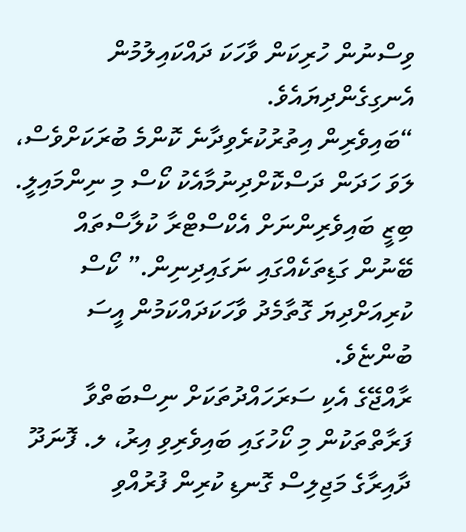ވިސްނުން ހުރިކަން ވާހަކަ ދައްކައިލުމުން އެނގިގެންދިޔައެވެ.
“ބައިވެރިން އިތުރުކުރެވިދާނެ ކޮންމެ ބުރަކަށްވެސް، ލަވަ ހަދަން ދަސްކޮށްދިނުމާއެކު ކޯސް މި ނިންމައިލީ. ބިޒީ ބައިވެރިންނަށް އެކްސްޓްރާ ކުލާސްތައް ބޭނުން ގަޑިތަކެއްގައި ނަގައިދިނިން.” ކޯސް ކުރިއަށްދިޔަ ގޮތާމެދު ވާހަކަދައްކަމުން އީސަ ބުންޏެވެ.
ރާއްޖޭގެ އެކި ސަރަހައްދުތަކަށް ނިސްބަތްވާ ފަރާތްތަކުން މި ކޯހުގައި ބައިވެރިވި އިރު، ލ. ފޮނަދޫ ދާއިރާގެ މަޖިލިސް ގޮނޑި ކުރިން ފުރުއްވި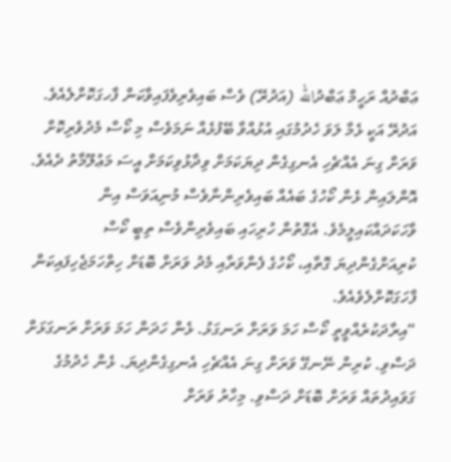ޢަބްދުއް ރަހީމް ޢަބްދުالله (އަދުރޭ) ވެސް ބައިވެރިވެފައިވާކަން ފާހގަކޮށްލެއެވެ. އަދުރޭ އަކީ ޅެމާ ލަވަ ހެދުމުގައި އުޅުއްވާ ބޭފުޅެއް ނަމަވެސް މި ކޯސް މެދުވެރިކޮށް ވަރަށް ގިނަ އެއްޗެހި އެނގިގެން ދިޔަކަމަށް ވިދާޅުވިކަމަށް އީސަ މަޢުލޫމާތު ދެއެވެ.
އޮންލައިން ޅެން ކޯހުގެ ބައެއް ބައިވެރިންނާވެސް މުނިއަވަސް އިން ވާހަކަދައްކައިލީމެވެ. އެގޮތުން ހުރިހައި ބައިވެރިންވެސް ތިބީ ކޯސް ކުރިއަށްގެންދިޔަ ގޮތާއި، ކޯހުގެ ފެންވަރާއި މެދު ވަރަށް ބޮޑަށް ހިތްހަމަޖެހިފައިކަން ފާހަގަކޮށްލެވެއެވެ.
“އިރާދަކުރެއްވީތީ ކޯސް ހަމަ ވަރަށް ރަނގަޅު. ޅެން ހަދަން ހަމަ ވަރަށް ރަނގަޅަށް ދަސްވި. ކުރިން ނޭނގޭ ވަރަށް ގިނަ އެއްޗެހި އެނގިގެންދިޔަ. ޅެން ހެދުމުގެ ގަވައިދުތައް ވަރަށް ބޮޑަށް ދަސްވި. މިހާރު ވަރަށް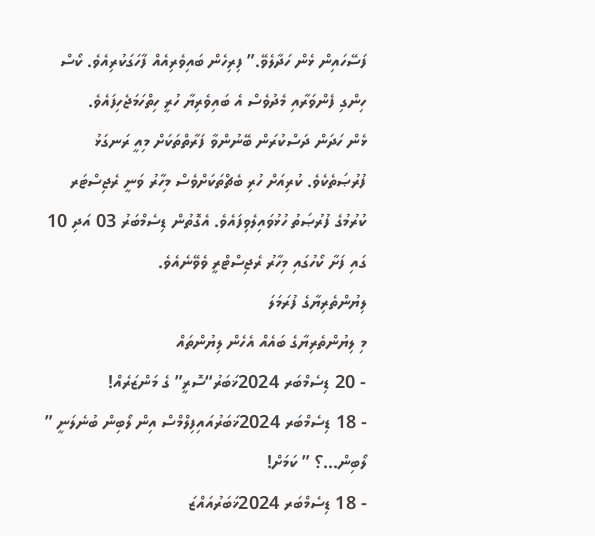ފަސޭހައިން ޅެން ހަދާލެވޭ.” ފިރިހެން ބައިވެރިއެއް ފާހަގަކުރިއެވެ. ކޯސް ހިންގި ފެންވަރާއި މެދުވެސް އެ ބައިވެރިޔާ ހުރީ ހިތްހަމަޖެހިފައެވެ.
ޅެން ހަދަން ދަސްކުރަން ބޭނުންވާ ފަރާތްތަކަށް މިއީ ރަނގަޅު ފުރުޞަތެކެވެ. ކުރިއަށް ހުރި ބެޗްތަކަށްވެސް މިހާރު ވަނީ ރެޖިސްޓަރ ކުރުމުގެ ފުރުޞަތު ހުޅުވައިލެވިފައެވެ. އެގޮތުން ޑިސެމްބަރު 03 އަދި 10 ގައި ފަށާ ކޯހުގައި މިހާރު ރެޖިސްޓްރީ ވެވޭނެއެވެ.
ލިޔުންތެރިޔާގެ ފުރަމަލަ
މި ލިޔުންތެރިޔާގެ ބައެއް އެހެން ލިޔުންތައް
- 20 ޑިސެމްބަރ 2024ޚަބަރު“ސޮރީ” ގެ މަންޒަރެއް!
- 18 ޑިސެމްބަރ 2024ޚަބަރުއައިފިލްމްސް އިން ލޯބިން ބުނެލަނީ ” ލޯބިން…؟ ” ކަމަށް!
- 18 ޑިސެމްބަރ 2024ޚަބަރުއައްޒަ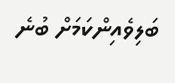ބަލިވެއިންކަމަށް ބުނެ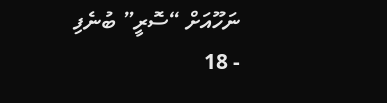ނަހޫއަށް “ސޮރީ” ބުނެފި
- 18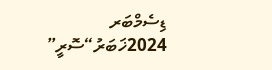ޑިސެމްބަރ 2024ޚަބަރު“ސޮރީ”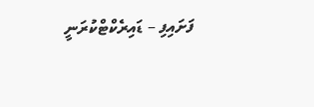ފަށައިފި – ޑައިރެކްޓްކުރަނީ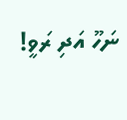ނަހޫ އަދި ރަވީ!